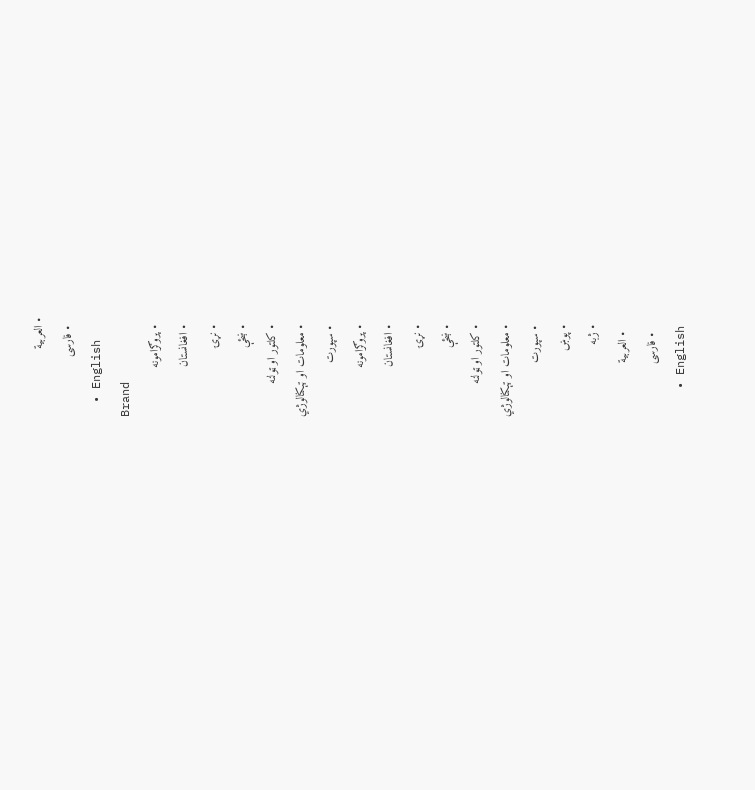• العربية
  • فارسی
  • English
Brand
  • پروګرامونه
  • افغانستان
  • نړۍ
  • ښځې
  • کلتور او ټولنه
  • معلومات او ټېکنالوژي
  • سپورت
  • پروګرامونه
  • افغانستان
  • نړۍ
  • ښځې
  • کلتور او ټولنه
  • معلومات او ټېکنالوژي
  • سپورت
  • پوښ
  • ژبه
    • العربية
    • فارسی
    • English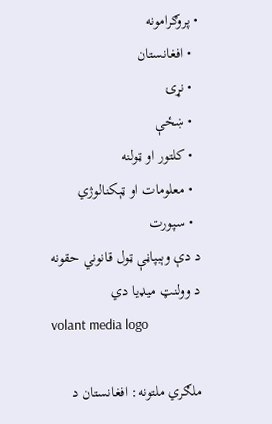• پروګرامونه
  • افغانستان
  • نړۍ
  • ښځې
  • کلتور او ټولنه
  • معلومات او ټېکنالوژي
  • سپورت
د دې وېبپاڼې ټول قانوني حقونه د وولنټ میډیا دي
volant media logo

ملګري ملتونه: افغانستان د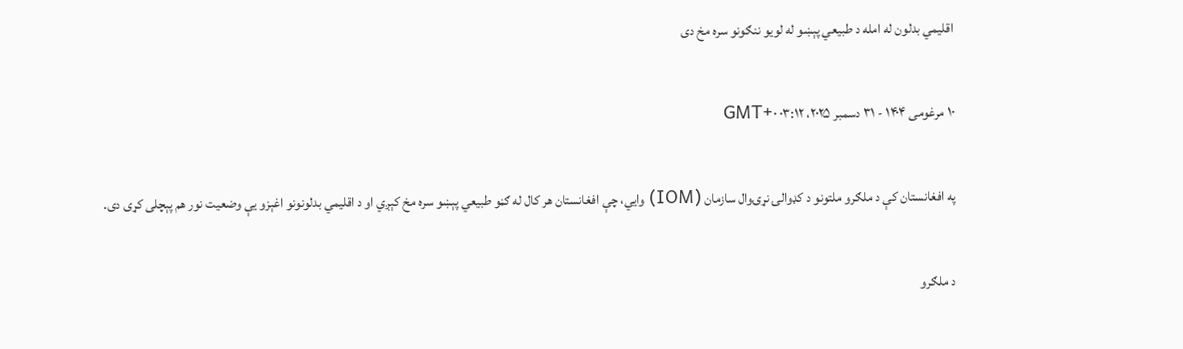اقلیمي بدلون له امله د طبیعي پېښو له لویو ننګونو سره مخ دی

۱۰ مرغومی ۱۴۰۴ - ۳۱ دسمبر ۲۰۲۵، ۰۳:۱۲ GMT+۰

په افغانستان کې د ملګرو ملتونو د کډوالۍ نړۍوال سازمان (IOM) وايي، چې افغانستان هر کال له ګڼو طبیعي پېښو سره مخ کېږي او د اقلیمي بدلونونو اغېزو یې وضعیت نور هم پېچلی کړی دی.

د ملګرو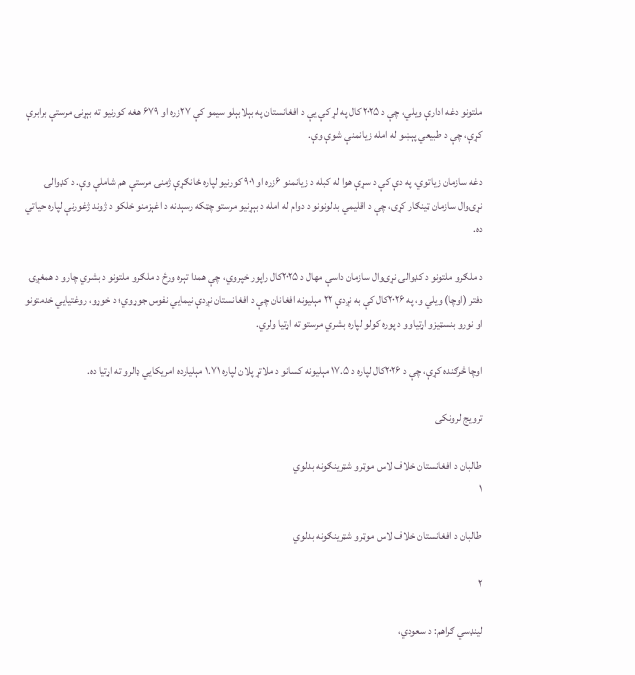ملتونو دغه ادارې ویلي، چې د ۲۰۲۵ کال په لړ کې یې د افغانستان په بېلابېلو سیمو کې ۲۷زره او ۶۷۹ هغه کورنیو ته بېړنۍ مرستې برابرې کړې، چې د طبیعي پېښو له امله زیانمنې شوې وې.

دغه سازمان زیاتوي، په دې کې د سړې هوا له کبله د زیانمنو ۶زره او ۹۰۱ کورنیو لپاره ځانګړې ژمنۍ مرستې هم شاملې وې. د کډوالۍ نړۍوال سازمان ټینګار کړی، چې د اقلیمي بدلونونو د دوام له امله د بېړنیو مرستو چټکه رسېدنه د اغېزمنو خلکو د ژوند ژغورنې لپاره حیاتي ده.

د ملګرو ملتونو د کډوالۍ نړۍوال سازمان داسې مهال د ۲۰۲۵کال راپور خپروي، چې همدا تېره ورځ د ملګرو ملتونو د بشري چارو د همغږۍ دفتر (اوچا) ویلي و، په ۲۰۲۶کال کې به نږدې ۲۲ مېلیونه افغانان چې د افغانستان نږدې نیمایي نفوس جوړوي؛ د خوړو، روغتیايي خدمتونو او نورو بنسټیزو اړتیاوو د پوره کولو لپاره بشري مرستو ته اړتیا ولري.

اوچا څرګنده کړې، چې د ۲۰۲۶کال لپاره د ۱۷.۵ مېلیونه کسانو د ملاتړ پلان لپاره ۱.۷۱ مېلیارده امریکايي ډالرو ته اړتیا ده.

ترویج لرونکی

طالبان د افغانستان خلاف لاس موټرو شټرینګونه بدلوي
۱

طالبان د افغانستان خلاف لاس موټرو شټرینګونه بدلوي

۲

لينډسي ګراهم: د سعودي،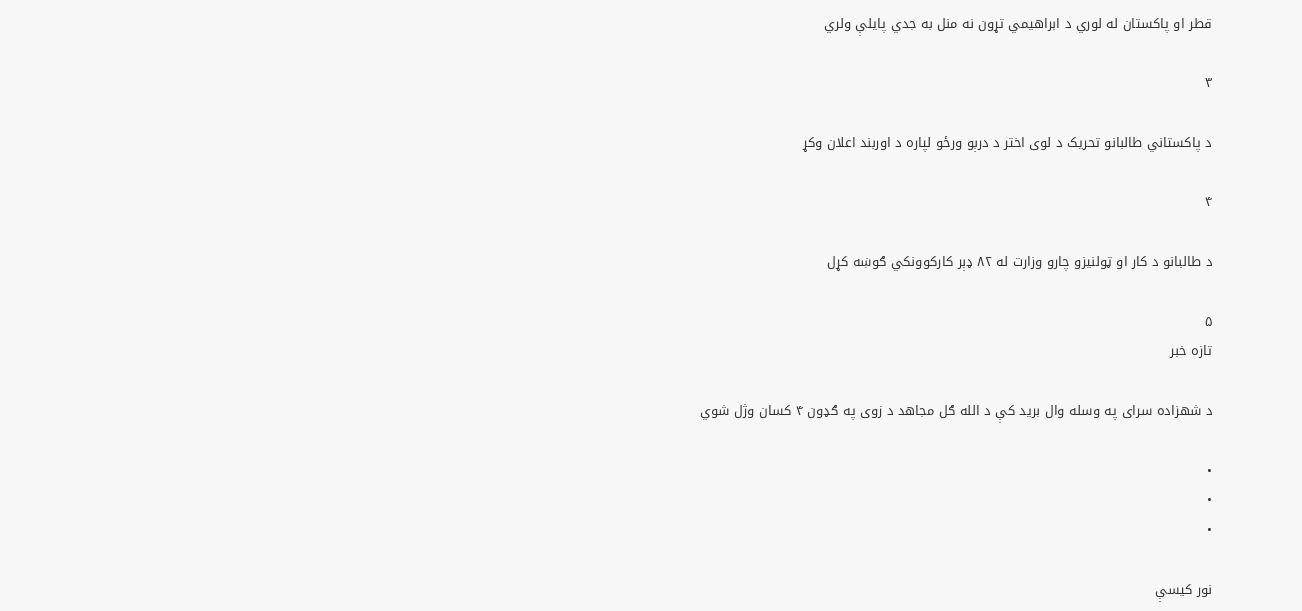قطر او پاکستان له لوري د ابراهیمي تړون نه منل به جدي پایلې ولري

۳

د پاکستاني طالبانو تحریک د لوی اختر د درېو ورځو لپاره د اوربند اعلان وکړ

۴

د طالبانو د کار او ټولنیزو چارو وزارت له ۸۲ ډېر کارکوونکي ګوښه کړل

۵
تازه خبر

د شهزاده سرای په وسله وال برید کې د الله ګل مجاهد د زوی په ګډون ۴ کسان وژل شوي

•
•
•

نور کیسې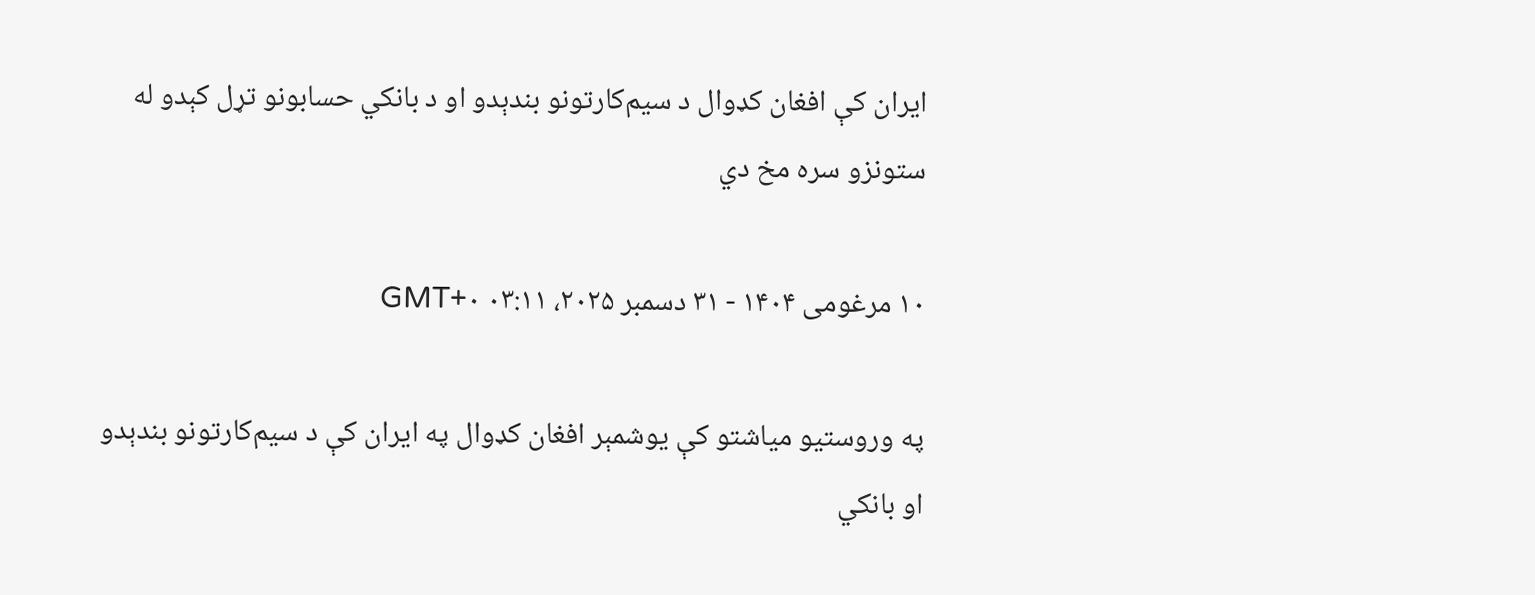ایران کې افغان کډوال د سیم‌کارتونو بندېدو او د بانکي حسابونو تړل کېدو له ستونزو سره مخ دي

۱۰ مرغومی ۱۴۰۴ - ۳۱ دسمبر ۲۰۲۵، ۰۳:۱۱ GMT+۰

په وروستیو میاشتو کې یوشمېر افغان کډوال په ایران کې د سیم‌کارتونو بندېدو او بانکي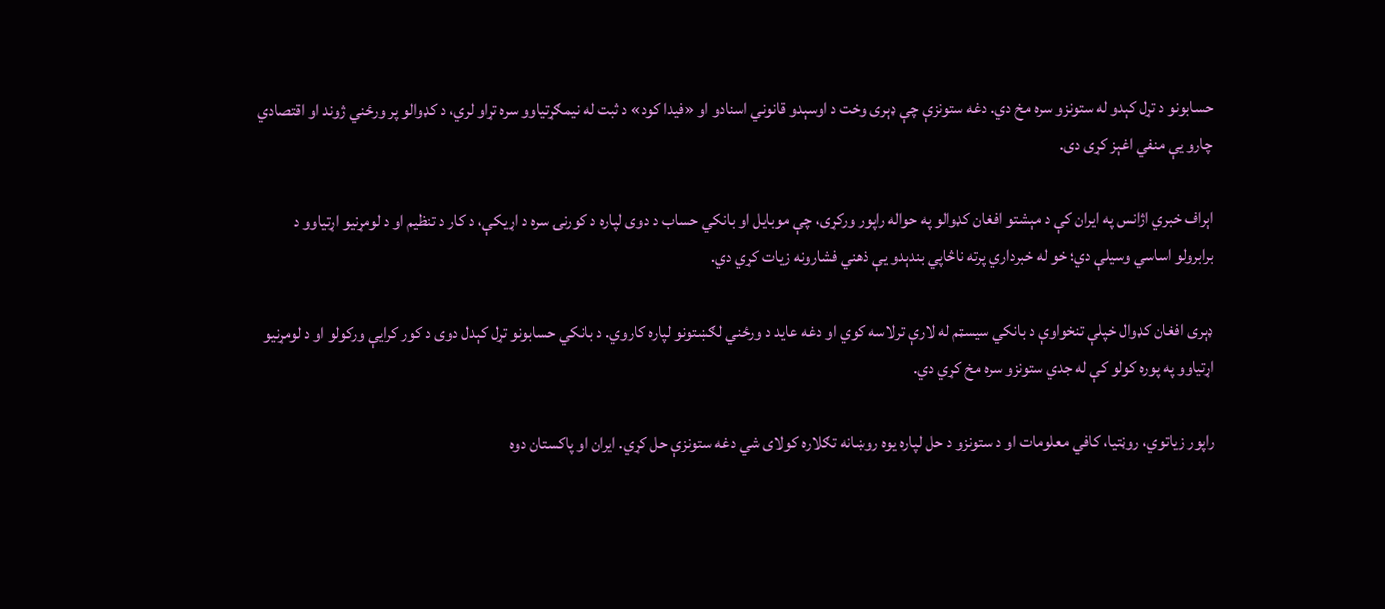حسابونو د تړل کېدو له ستونزو سره مخ دي. دغه ستونزې چې ډېری وخت د اوسېدو قانوني اسنادو او «فیدا کود» د ثبت له نیمګړتیاوو سره تړاو لري، د کډوالو پر ورځني ژوند او اقتصادي چارو یې منفي اغېز کړی دی.

اېراف خبري اژانس په ایران کې د مېشتو افغان کډوالو په حواله راپور ورکړی، چې موبایل او بانکي حساب د دوی لپاره د کورنۍ سره د اړیکې، د کار د تنظیم او د لومړنیو اړتیاوو د برابرولو اساسي وسیلې دي؛ خو له خبرداري پرته ناڅاپي بندېدو یې ذهني فشارونه زیات کړي دي.

ډېری افغان کډوال خپلې تنخواوې د بانکي سیسټم له لارې ترلاسه کوي او دغه عاید د ورځني لګښتونو لپاره کاروي. د بانکي حسابونو تړل کېدل دوی د کور کرایې ورکولو او د لومړنیو اړتیاوو په پوره کولو کې له جدي ستونزو سره مخ کړي دي.

راپور زیاتوي، روڼتیا، کافي معلومات او د ستونزو د حل لپاره یوه روښانه تګلاره کولای شي دغه ستونزې حل کړي. ایران او پاکستان دوه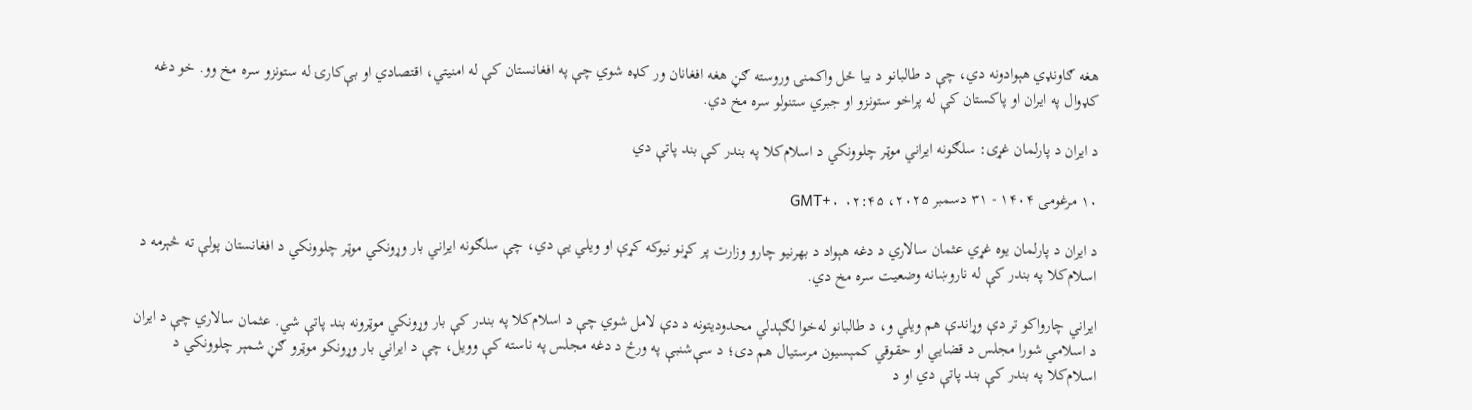هغه ګاونډي هېوادونه دي، چې د طالبانو د بیا ځل واکمنۍ وروسته ګڼ هغه افغانان ور کډه شوي چې په افغانستان کې له امنیتي، اقتصادي او بې‌کارۍ له ستونزو سره مخ وو. خو دغه کډوال په ایران او پاکستان کې له پراخو ستونزو او جبري ستنولو سره مخ دي.

د ایران د پارلمان غړی: سلګونه ایراني موټر چلوونکي د اسلام‌کلا په بندر کې بند پاتې دي

۱۰ مرغومی ۱۴۰۴ - ۳۱ دسمبر ۲۰۲۵، ۰۲:۴۵ GMT+۰

د ایران د پارلمان یوه غړي عثمان سالاري د دغه هېواد د بهرنیو چارو وزارت پر کړنو نیوکه کړې او ویلي یې دي، چې سلګونه ایراني بار وړونکي موټر چلوونکي د افغانستان پولې ته څېرمه د اسلام‌کلا په بندر کې له ناروښانه وضعیت سره مخ دي.

ایراني چارواکو تر دې وړاندې هم ویلي و، د طالبانو له‌خوا لګېدلي محدودیتونه د دې لامل شوي چې د اسلام‌کلا په بندر کې بار وړونکي موټرونه بند پاتې شي. عثمان سالاري چې د ایران د اسلامي شورا مجلس د قضايي او حقوقي کمېسیون مرستیال هم دی؛ د سې‌شنبې په ورځ د دغه مجلس په ناسته کې وویل، چې د ایراني بار وړونکو موټرو ګڼ شمېر چلوونکي د اسلام‌کلا په بندر کې بند پاتې دي او د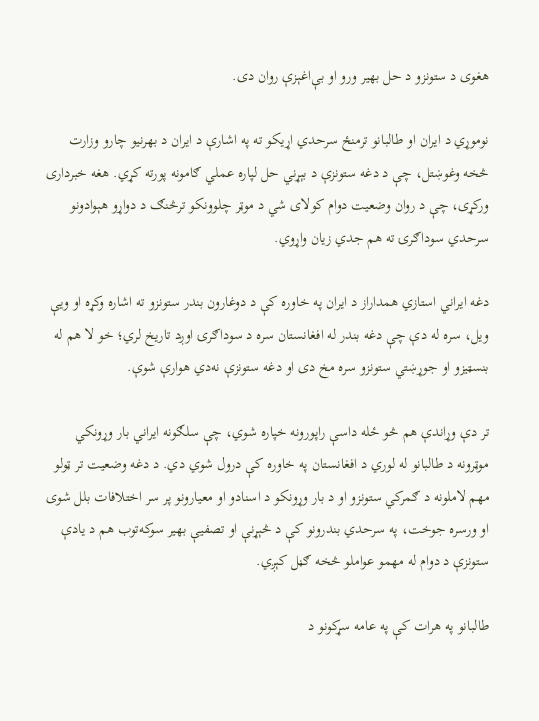هغوی د ستونزو د حل بهیر ورو او بې‌اغېزې روان دی.

نوموړي د ایران او طالبانو ترمنځ سرحدي اړیکو ته په اشارې د ایران د بهرنیو چارو وزارت څخه وغوښتل، چې د دغه ستونزې د بېړني حل لپاره عملي ګامونه پورته کړي. هغه خبرداری ورکړی، چې د روان وضعیت دوام کولای شي د موټر چلوونکو ترڅنګ د دواړو هېوادونو سرحدي سوداګرۍ ته هم جدي زیان واړوي.

دغه ایراني استازي همداراز د ایران په خاوره کې د دوغارون بندر ستونزو ته اشاره وکړه او ویې ویل، سره له دې چې دغه بندر له افغانستان سره د سوداګرۍ اوږد تاریخ لري؛ خو لا هم له بنسټیزو او جوړښتي ستونزو سره مخ دی او دغه ستونزې نه‌دي هوارې شوې.

تر دې وړاندې هم څو ځله داسې راپورونه خپاره شوي، چې سلګونه ایراني بار وړونکي موټرونه د طالبانو له لوري د افغانستان په خاوره کې درول شوي دي. د دغه وضعیت تر ټولو مهم لاملونه د ګمرکي ستونزو او د بار وړونکو د اسنادو او معیارونو پر سر اختلافات بلل شوی او ورسره جوخت، په سرحدي بندرونو کې د څېړنې او تصفیې بهیر سوکه‌توب هم د یادې ستونزې د دوام له مهمو عواملو څخه ګڼل کېږي.

طالبانو په هرات کې په عامه سړکونو د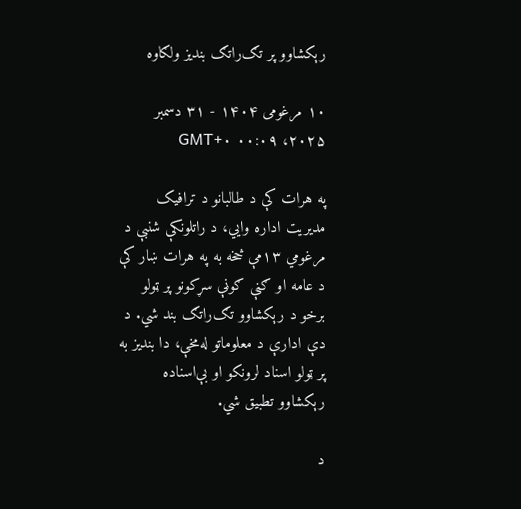رېکشاوو پر تګ‌راتګ بندیز ولګاوه

۱۰ مرغومی ۱۴۰۴ - ۳۱ دسمبر ۲۰۲۵، ۰۰:۰۹ GMT+۰

په هرات کې د طالبانو د ترافیک مدیریت اداره وايي، د راتلونکې شنبې د مرغومي ۱۳مې څخه به په هرات ښار کې د عامه او ګڼې ګوڼې سړکونو پر ټولو برخو د رېکشاوو تګ‌راتګ بند شي. د دې ادارې د معلوماتو له‌مخې، دا بندیز به پر ټولو اسناد لرونکو او بې‌اسناده رېکشاوو تطبیق شي.

د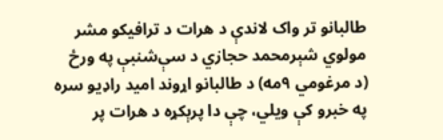طالبانو تر واک لاندې د هرات د ترافیکو مشر مولوي شېرمحمد حجازي د سې‌شنبې په ورځ (د مرغومي ۹مه) د طالبانو اړوند امید راډیو سره په خبرو کې ویلي، چې دا پرېکړه د هرات پر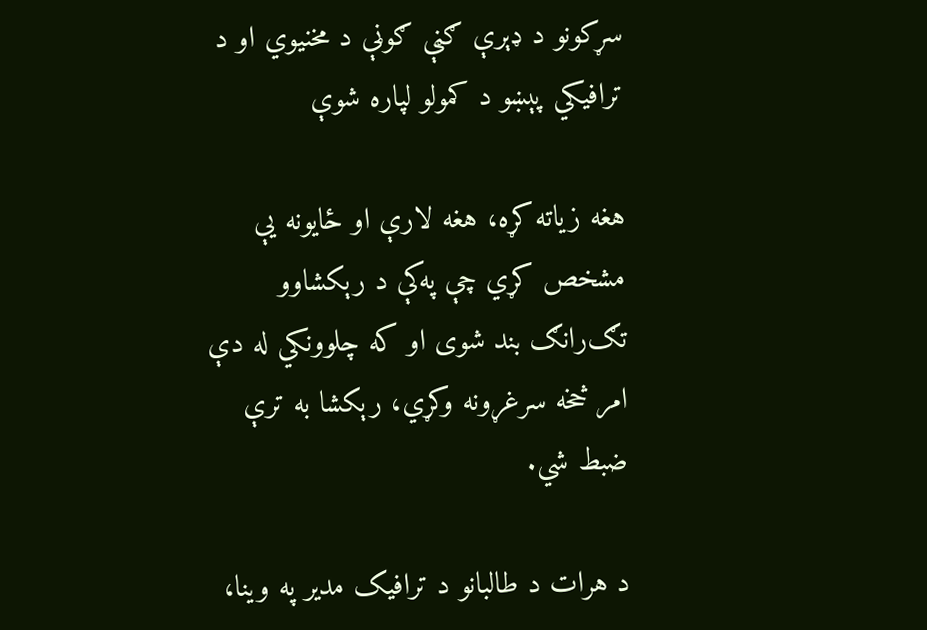سړکونو د ډېرې ګڼې ګوڼې د مخنیوي او د ترافیکي‌ پېښو د کمولو لپاره شوې

هغه زیاته کړه، هغه لارې او ځایونه یې مشخص کړي چې په‌کې د رېکشاوو تګ‌رانګ بند شوی او که چلوونکي له دې امر څخه سرغړونه وکړي، رېکشا به ترې ضبط شي.

د هرات د طالبانو د ترافیک مدیر په وینا،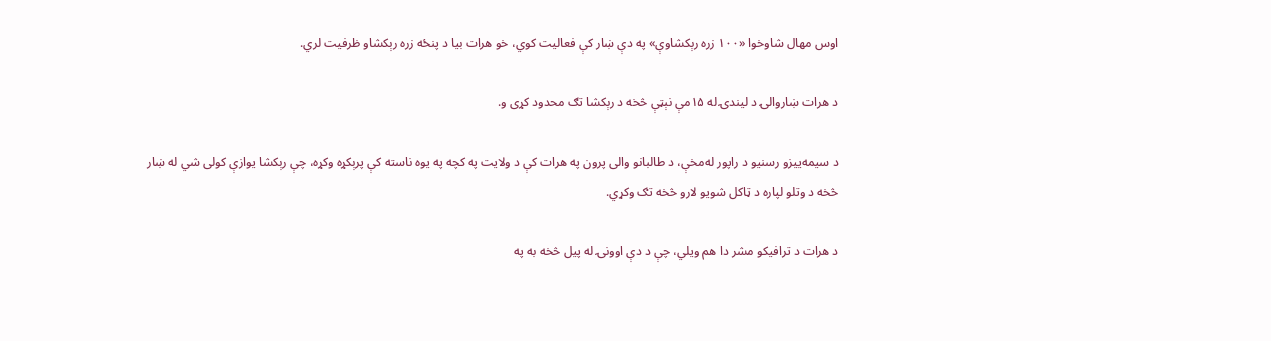اوس مهال شاوخوا «۱۰۰ زره رېکشاوې» په دې ښار کې فعالیت کوي، خو هرات بیا د پنځه زره رېکشاو ظرفیت لري.

د هرات ښاروالۍ د لیندۍ له ۱۵مې نېټې څخه د رېکشا تګ محدود کړی و.

د سیمه‌ییزو رسنیو د راپور له‌مخې، د طالبانو والی پرون په هرات کې د ولایت په کچه په یوه ناسته کې پرېکړه وکړه، چې رېکشا یوازې کولی شي له ښار څخه د وتلو لپاره د ټاکل شویو لارو څخه تګ وکړي.

د هرات د ترافیکو مشر دا هم ویلي، چې د دې اوونۍ له پیل څخه به په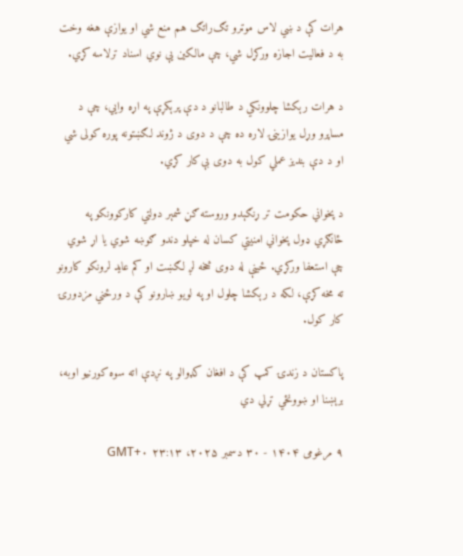هرات کې د ښي لاس موټرو تګ‌راتګ هم منع شي او یوازې هغه وخت به د فعالیت اجازه ورکړل شي، چې مالکین یې نوي اسناد ترلاسه کړي.

د هرات رېکشا چلوونکي د طالبانو د دې پرېکړې په اړه وايي، چې د مساپرو وړل یوازینۍ لاره ده چې د دوی د ژوند لګښتونه پوره کولی شي او د دې بندیز عملي کول به دوی بې‌کار کړي.

د پخواني حکومت تر ړنګېدو وروسته ګڼ شمېر دولتي کارکوونکو په ځانګړي ډول پخواني امنیتي کسان له خپلو دندو ګوښه شوي یا اړ شوي چې استعفا ورکړي. ځینې له دوی څخه لږ لګښت او کم عاید لرونکو کارونو ته مخه کړې، لکه د رېکشا چلول او په لویو ښارونو کې د ورځني مزدورۍ کار کول.

پاکستان د زندۍ کمپ کې د افغان کډوالو په نږدې اته سوه کورنیو اوبه، برېښنا او ښوونځي تړلي دي

۹ مرغومی ۱۴۰۴ - ۳۰ دسمبر ۲۰۲۵، ۲۳:۱۳ GMT+۰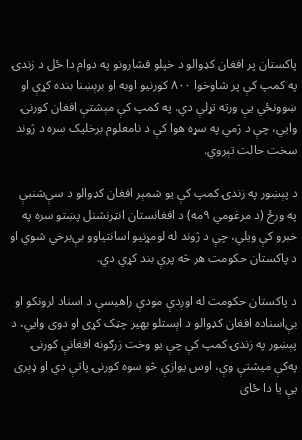پاکستان پر افغان کډوالو د خپلو فشارونو په دوام دا ځل د زندۍ په کمپ کې پر شاوخوا ۸۰۰ کورنیو اوبه او برېښنا بنده کړې او ښوونځي یې ورته تړلې دي. په کمپ کې مېشتې افغان کورنۍ وایي، چې د ژمي په سړه هوا کې د نامعلوم برخلیک سره د ژوند سخت حالت تېروي.

د پېښور په زندۍ کمپ کې یو شمېر افغان کډوالو د سې‌شنبې په ورځ (د مرغومي ۹مه) د افغانستان انټرنشنل پښتو سره په خبرو کې ویلي، چې د ژوند له لومړنیو اسانتیاوو بې‌برخي شوي او د پاکستان حکومت هر څه پرې بند کړي دي.

د پاکستان حکومت له اوږدې مودې راهیسې د اسناد لرونکو او بې‌اسناده افغان کډوالو د اېستلو بهیر چټک کړی او دوی وایي، د پېښور په زندۍ کمپ کې چې یو وخت زرګونه افغانې کورنۍ په‌کې میشتې وې، اوس یوازې څو سوه کورنۍ پاتې دي او ډېری یې یا دا ځای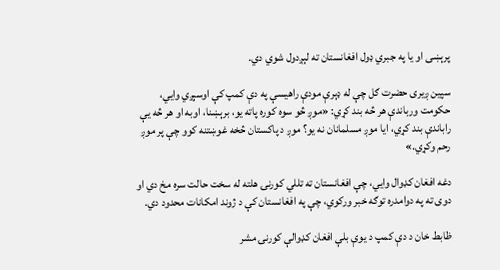پرېښی او یا په جبري ډول افغانستان ته لېږدول شوي دي.

سپين ږیری حضرت ګل چې له ډېرې مودې راهیسې په دې کمپ کې اوسېږي وایي، حکومت ورباندې هر څه بند کړي: «موږ څو سوه کوره پاته یو، برېښنا، اوبه او هر څه یې راباندې بند کړي، ایا موږ مسلمانان نه یو؟ موږ د پاکستان څخه غوښتنه کوو چې پر موږ رحم وکړي.»

دغه افغان کډوال وایي، چې افغانستان ته تللي کورنۍ هلته له سخت حالت سره مخ دي او دوی ته په دوامدره توګه خبر ورکوي، چې په افغانستان کې د ژوند امکانات محدود دي.

ظابط خان د دې کمپ د یوې بلې افغان کډوالې کورنۍ مشر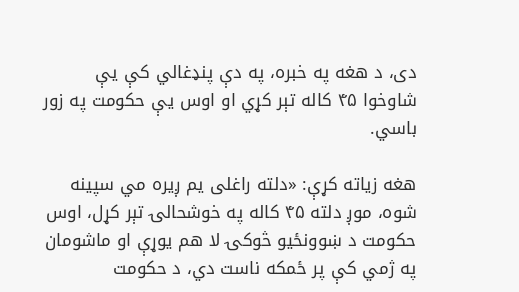دی، د هغه په خبره، په دې پنډغالي کې یې شاوخوا ۴۵ کاله تېر کړي او اوس یې حکومت په زور باسي.

هغه زیاته کړې: «دلته راغلی یم ږیره مي سپينه شوه، موږ دلته ۴۵ کاله په خوشحالۍ تېر کړل، اوس حکومت د ښوونځيو څوکۍ لا هم یوړې او ماشومان په ژمي کې پر ځمکه ناست دي، د حکومت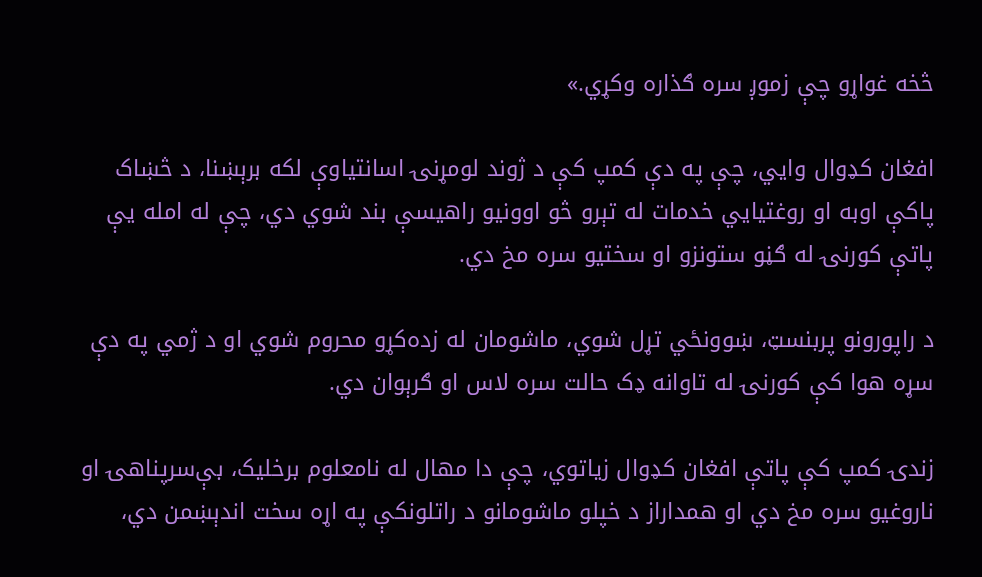څخه غواړو چې زموږ سره ګذاره وکړي.»

افغان کډوال وايي، چې په دې کمپ کې د ژوند لومړنۍ اسانتیاوې لکه برېښنا، د څښاک پاکې اوبه او روغتیایي خدمات له تېرو څو اوونیو راهیسې بند شوي دي، چې له امله یې پاتې کورنۍ له ګڼو ستونزو او سختیو سره مخ دي.

د راپورونو پربنسټ، ښوونځي تړل شوي، ماشومان له زده‌کړو محروم شوي او د ژمي په دې سړه هوا کې کورنۍ له تاوانه ډک حالت سره لاس او ګرېوان دي.

زندۍ کمپ کې پاتې افغان کډوال زیاتوي، چې دا مهال له نامعلوم برخلیک، بې‌سرپناهۍ او ناروغیو سره مخ دي او همداراز د خپلو ماشومانو د راتلونکې په اړه سخت اندېښمن دي،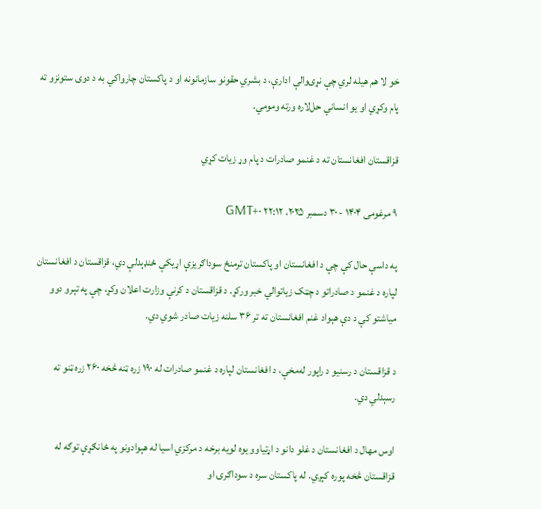خو لا هم هیله لري چې نړۍوالې ادارې، د بشري حقونو سازمانونه او د پاکستان چارواکي به د دوی ستونزو ته پام وکړي او یو انساني حل‌لاره ورته ومومي.

قزاقستان افغانستان ته د غنمو صادرات د پام وړ زیات کړي

۹ مرغومی ۱۴۰۴ - ۳۰ دسمبر ۲۰۲۵، ۲۲:۱۲ GMT+۰

په داسې حال کې چې د افغانستان او پاکستان ترمنځ سوداګریزې اړیکې ځنډېدلې دي، قزاقستان د افغانستان لپاره د غنمو د صادراتو د چټک زیاتوالي خبر ورکړ. د قزاقستان د کرنې وزارت اعلان وکړ، چې په تېرو دوو میاشتو کې د دې هېواد غنم افغانستان ته تر ۳۶ سلنه زیات صادر شوي دي.

د قزاقستان د رسنیو د راپور له‌مخې، د افغانستان لپاره د غنمو صادرات له ۱۹۰ زره ټنه څخه ۲۶۰ زره ټنو ته رسېدلي دي.

اوس مهال د افغانستان د غلو دانو د اړتیاوو یوه لویه برخه د مرکزي اسیا له هېوادونو په ځانګړې توګه له قزاقستان څخه پوره کېږي. له پاکستان سره د سوداګرۍ او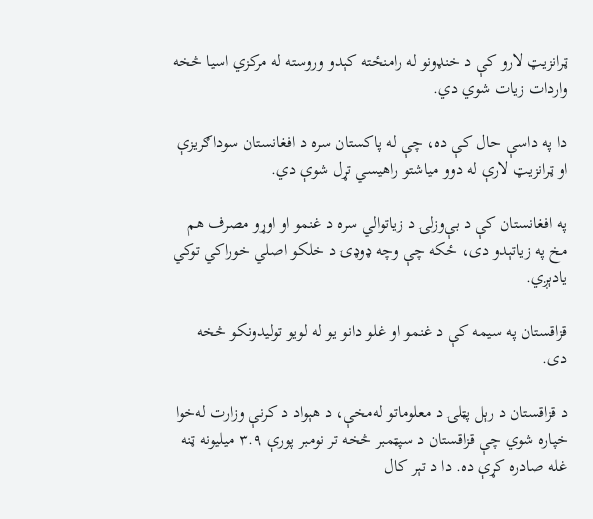ټرانزیټ لارو کې د خنډونو له رامنځته کېدو وروسته له مرکزي اسیا څخه واردات زیات شوي دي.

دا په داسې حال کې ده، چې له پاکستان سره د افغانستان سوداګریزې او ټرانزیټ لارې له دوو میاشتو راهيسي تړل شوې دي.

په افغانستان کې د بې‌وزلۍ د زیاتوالي سره د غنمو او اوړو مصرف هم مخ په زیاتېدو دی، ځکه چې وچه ډوډۍ د خلکو اصلي خوراکي‌ توکي یادېږي.

قزاقستان په سیمه کې د غنمو او غلو دانو یو له لویو تولیدونکو څخه دی.

د قزاقستان د رېل پټلۍ د معلوماتو له‌مخې، د هېواد د کرنې وزارت له‌خوا خپاره شوي چې قزاقستان د سپټمبر څخه تر نومبر پورې ۳.۹ میلیونه ټنه غله صادره کړې ده. دا د تېر کال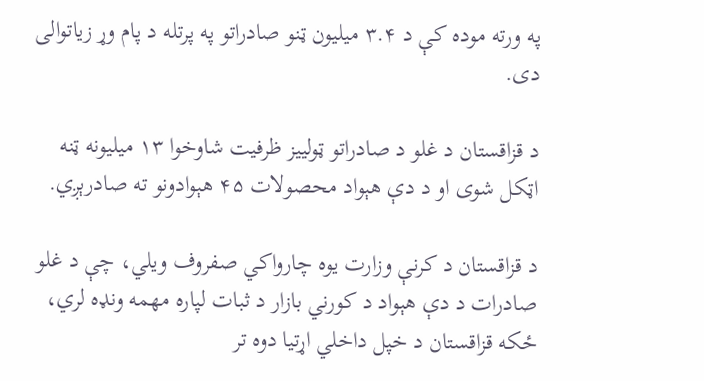په ورته موده کې د ۳.۴ میلیون ټنو صادراتو په پرتله د پام وړ زیاتوالی دی.

د قزاقستان د غلو د صادراتو ټولییز ظرفیت شاوخوا ۱۳ میلیونه ټنه اټکل شوی او د دې هېواد محصولات ۴۵ هېوادونو ته صادرېږي.

د قزاقستان د کرنې وزارت یوه چارواکي صفروف ویلي، چې د غلو صادرات د دې هېواد د کورني بازار د ثبات لپاره مهمه ونډه لري، ځکه قزاقستان د خپل داخلي اړتیا دوه تر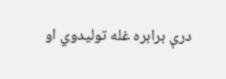درې برابره غله تولیدوي او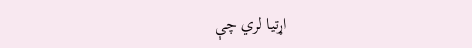اړتیا لري چې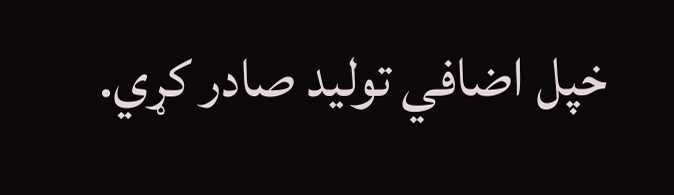خپل اضافي تولید صادر کړي.